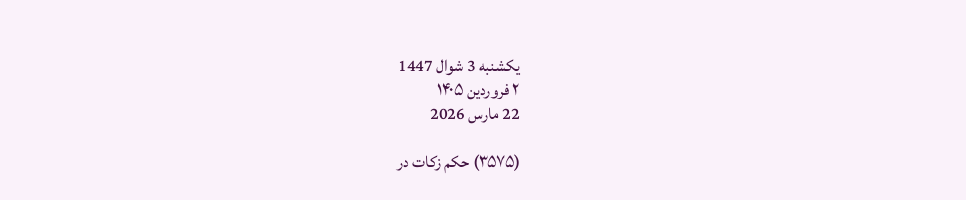یکشنبه 3 شوال 1447
۲ فروردین ۱۴۰۵
22 مارس 2026

(۳۵۷۵) حکم زکات در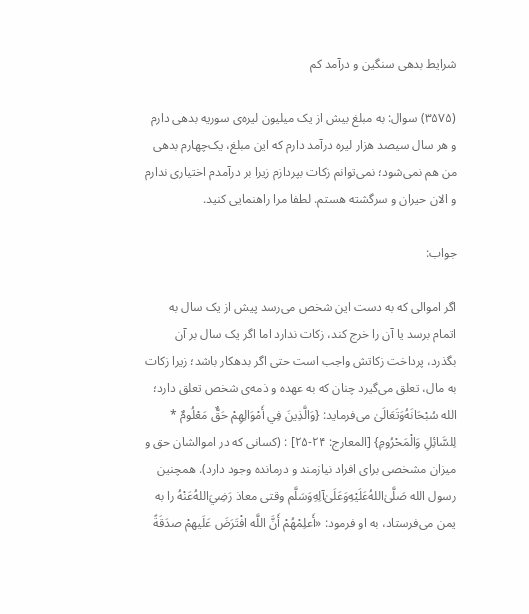شرایط بدهی سنگین و درآمد کم

(۳۵۷۵) سوال: به مبلغ بیش از یک میلیون لیره‌ی سوريه‌ بدهی دارم و هر سال سیصد هزار لیره درآمد دارم که این مبلغ، یک‌چهارم بدهی من هم نمی‌شود؛ نمی‌توانم زکات بپردازم زیرا بر درآمدم اختیاری ندارم و الان حیران و سرگشته هستم. لطفا مرا راهنمایی کنید.

جواب:

اگر اموالی که به دست این شخص می‌رسد پیش از یک سال به اتمام برسد یا آن را خرج کند، زكات ندارد اما اگر یک سال بر آن بگذرد، پرداخت زکاتش واجب است حتی اگر بدهکار باشد؛ زیرا زکات به مال، تعلق می‌گیرد چنان که به عهده و ذمه‌ی شخص تعلق دارد؛ الله سُبْحَانَهُ‌وَتَعَالَىٰ می‌فرماید: {وَالَّذِينَ فِي أَمْوَالِهِمْ حَقٌّ مَعْلُومٌ * لِلسَّائِلِ وَالْمَحْرُومِ} [المعارج: ۲۴-۲۵] : (کسانی که در اموالشان حق و میزان مشخصی برای افراد نیازمند و درمانده وجود دارد). همچنین رسول الله صَلَّىٰ‌اللهُ‌عَلَيْهِ‌وَعَلَىٰ‌آلِهِ‌وَسَلَّم وقتی معاذ رَضِيَ‌اللهُ‌عَنْهُ را به يمن می‌فرستاد، به او فرمود: «أَعلِمْهُمْ أَنَّ اللَّه افْتَرَضَ عَلَيهمْ صدَقَةً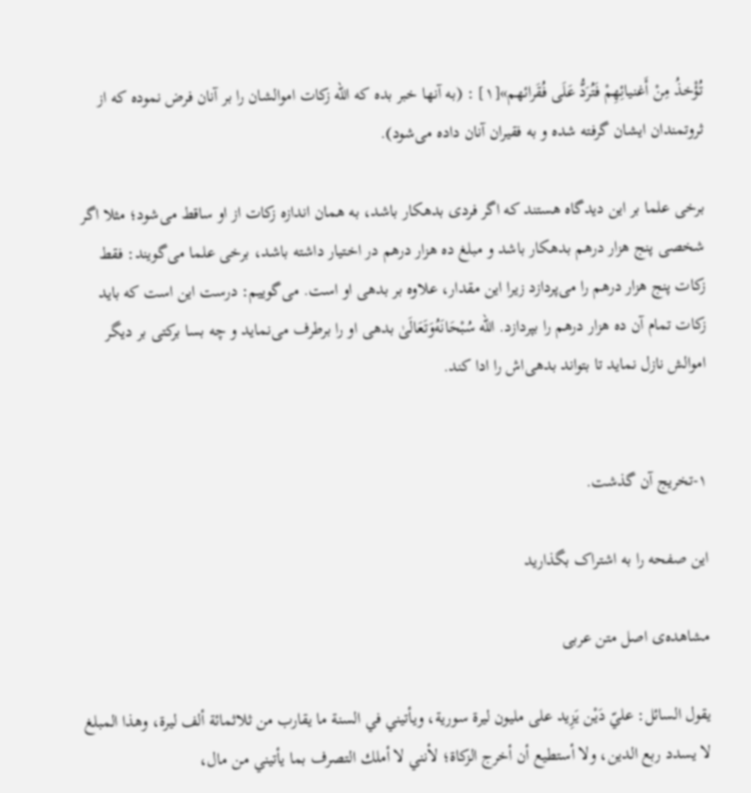تُؤْخذُ مِنْ أَغنيائِهِمْ فَتُرَدُّ عَلَى فُقَرائهم»[۱] : (به آنها خبر بده که الله زکات اموالشان را بر آنان فرض نموده که از ثروتمندان ايشان گرفته شده و به فقيران آنان داده می‌شود).

برخی علما بر این دیدگاه هستند که اگر فردی بدهکار باشد، به همان اندازه زکات از او ساقط می‌شود؛ مثلا اگر شخصی پنج هزار درهم بدهکار باشد و مبلغ ده هزار درهم در اختیار داشته باشد، برخی علما می‌گویند: فقط زکات پنج هزار درهم را می‌پردازد زیرا این مقدار، علاوه بر بدهی او است. می‌گوییم: درست این است که باید زکات تمام آن ده هزار درهم را بپردازد. الله سُبْحَانَهُ‌وَتَعَالَىٰ بدهی او را برطرف می‌نماید و چه بسا برکتی بر دیگر اموالش نازل نماید تا بتواند بدهی‌اش را ادا کند.


۱-تخریج آن گذشت.

این صفحه را به اشتراک بگذارید

مشاهده‌ی اصل متن عربی

يقول السائل: عليّ دَيْن يَزِيد على مليون ليرة سورية، ويأتيني في السنة ما يقارب من ثلاثمائة ألف ليرة، وهذا المبلغ لا يسدد ربع الدين، ولا أستطيع أن أخرج الزكاة؛ لأنني لا أملك التصرف بما يأتيني من مال،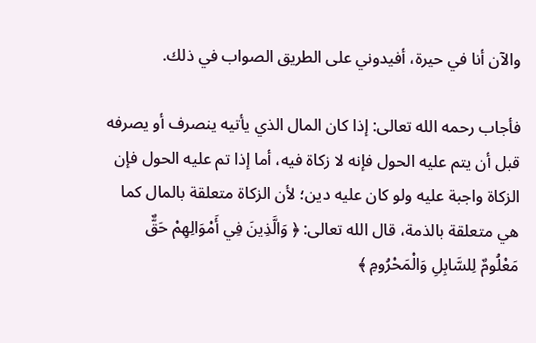والآن أنا في حيرة، أفيدوني على الطريق الصواب في ذلك.

فأجاب رحمه الله تعالى: إذا كان المال الذي يأتيه ينصرف أو يصرفه قبل أن يتم عليه الحول فإنه لا زكاة فيه، أما إذا تم عليه الحول فإن الزكاة واجبة عليه ولو كان عليه دين؛ لأن الزكاة متعلقة بالمال كما هي متعلقة بالذمة، قال الله تعالى: ﴿ وَالَّذِينَ فِي أَمْوَالِهِمْ حَقٌّ مَعْلُومٌ لِلسَّابِلِ وَالْمَحْرُومِ ﴾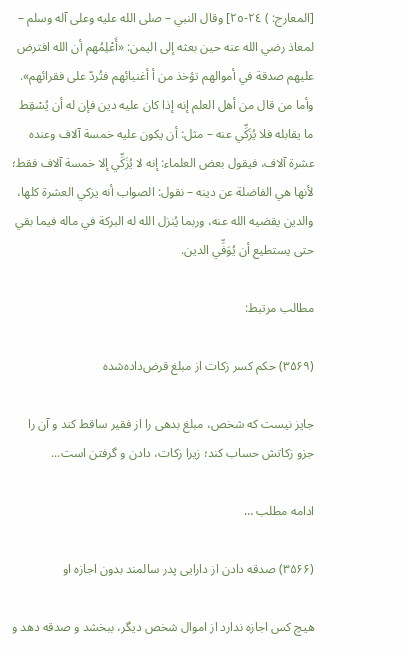[المعارج: ) ٢٤-٢٥] وقال النبي – صلى الله عليه وعلى آله وسلم – لمعاذ رضي الله عنه حين بعثه إلى اليمن: «أَعْلِمُهم أن الله افترض عليهم صدقة في أموالهم تؤخذ من أ أغنيائهم فتُردّ على فقرائهم». وأما من قال من أهل العلم إنه إذا كان عليه دين فإن له أن يُسْقِط ما يقابله فلا يُزَكِّي عنه – مثل: أن يكون عليه خمسة آلاف وعنده عشرة آلاف، فيقول بعض العلماء: إنه لا يُزَكِّي إلا خمسة آلاف فقط؛ لأنها هي الفاضلة عن دينه – نقول: الصواب أنه يزكي العشرة كلها، والدين يقضيه الله عنه، وربما يُنزل الله له البركة في ماله فيما بقي حتى يستطيع أن يُوَفِّي الدين.

مطالب مرتبط:

(۳۵۶۹) حکم کسر زکات از مبلغ قرض‌داده‌شده

جایز نیست که شخص، مبلغ بدهی را از فقیر ساقط کند و آن ‌را جزو زکاتش حساب کند؛ زیرا زکات، دادن و گرفتن است...

ادامه مطلب …

(۳۵۶۶) صدقه دادن از دارایی پدر سالمند بدون اجازه او

هیچ کس اجازه ندارد از اموال شخص دیگر، ببخشد و صدقه دهد و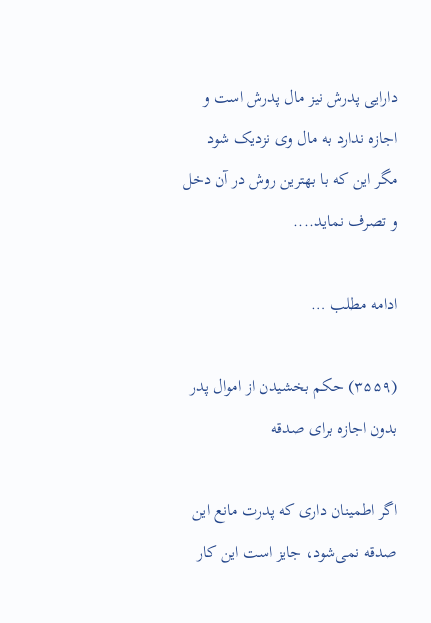دارایی پدرش نیز مال پدرش است و اجازه ندارد به مال وی نزدیک شود مگر این که با بهترین روش در آن دخل و تصرف نماید....

ادامه مطلب …

(۳۵۵۹) حکم بخشیدن از اموال پدر بدون اجازه برای صدقه

اگر اطمینان داری که پدرت مانع این صدقه نمی‌شود، جایز است این کار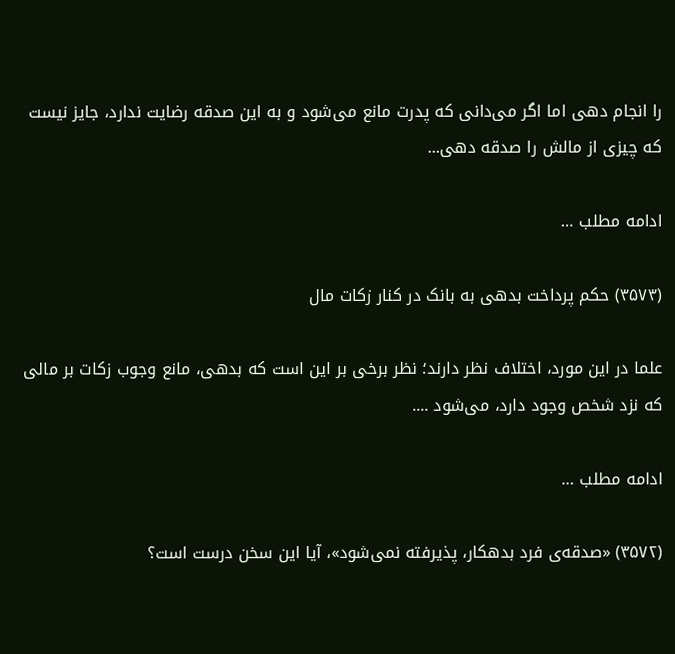را انجام دهی اما اگر می‌دانی که پدرت مانع می‌شود و به این صدقه رضایت ندارد، جایز نیست که چیزی از مالش را صدقه دهی...

ادامه مطلب …

(۳۵۷۳) حکم پرداخت بدهی به بانک در کنار زکات مال

علما در این مورد، اختلاف نظر دارند؛ نظر برخی بر این است که بدهی، مانع وجوب زکات بر مالی که نزد شخص وجود دارد، می‌شود ....

ادامه مطلب …

(۳۵۷۲) «صدقه‌ی فرد بدهکار، پذیرفته نمی‌شود»، آیا این سخن درست است؟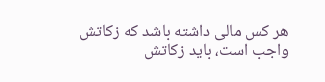هر کس مالی داشته باشد که زکاتش واجب است، باید زکاتش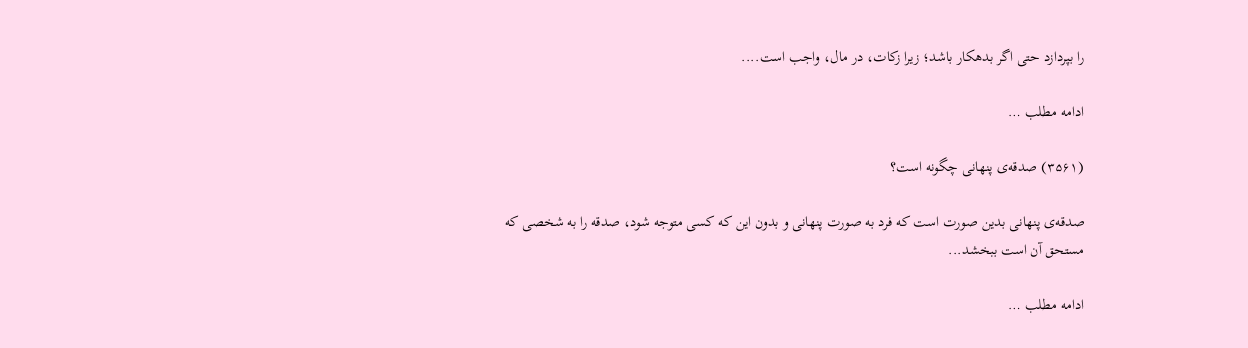را بپردازد حتی اگر بدهکار باشد؛ زیرا زکات، در مال، واجب است....

ادامه مطلب …

(۳۵۶۱) صدقه‌ی پنهانی چگونه است؟

صدقه‌ی پنهانی بدین صورت است که فرد به صورت پنهانی و بدون این که کسی متوجه شود، صدقه را به شخصی که مستحق آن است ببخشد...

ادامه مطلب …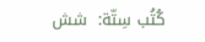کُتُب سِتّة:  شش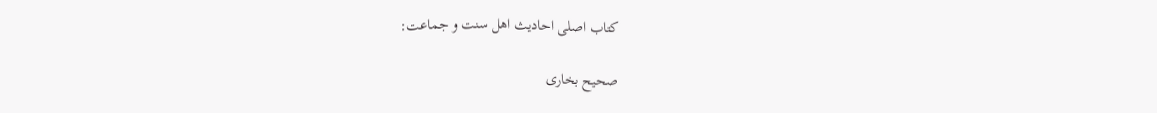کتاب اصلی احادیث اهل سنت و جماعت:

صحیح بخاری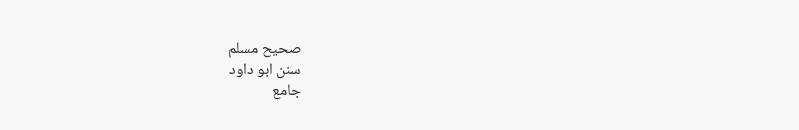صحیح مسلم
سنن ابو داود
جامع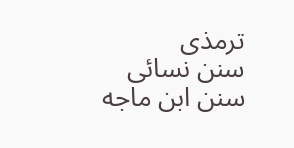ترمذی
سنن نسائی
سنن ابن ماجه